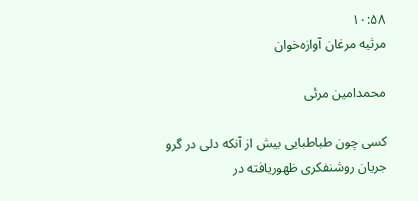۱۰:۵۸
مرثیه مرغان آوازه‌خوان

محمدامین مرئی

کسی چون طباطبایی بیش از آنکه دلی در گرو جریان روشنفکری ظهوریافته در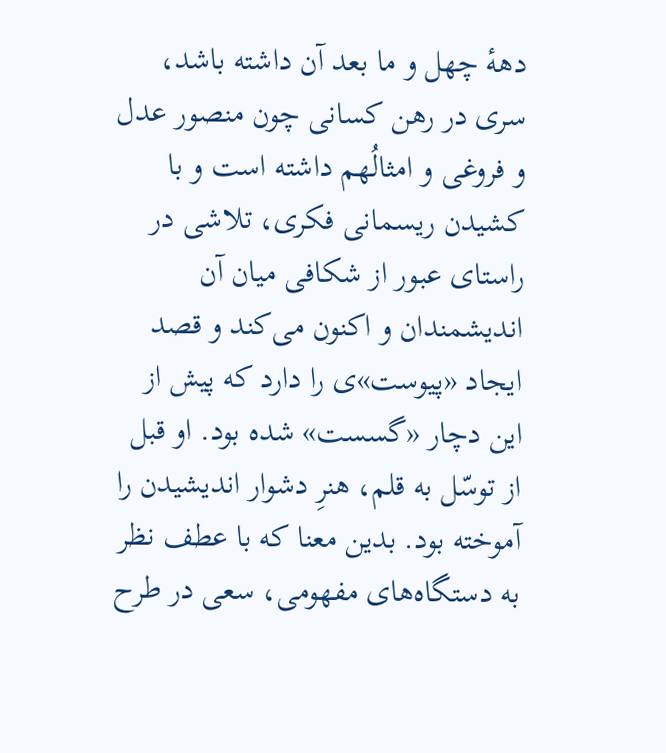دههٔ چهل و ما بعد آن داشته باشد، سری در رهن کسانی چون منصور عدل و فروغی و امثالُهم داشته است و با کشیدن ریسمانی فکری، تلاشی در راستای عبور از شکافی میان آن اندیشمندان و اکنون می‌کند و قصد ایجاد «پیوست»ی را دارد که پیش از این دچار «گسست» شده بود. او قبل از توسّل به قلم، هنرِ دشوار اندیشیدن را آموخته بود. بدین معنا که با عطف نظر به دستگاه‌های مفهومی، سعی در طرح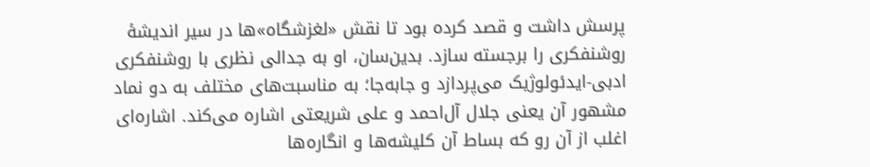پرسش داشت و قصد کرده بود تا نقش «لغزشگاه»ها در سیر اندیشهٔ روشنفکری را برجسته سازد. بدین‌سان، او به جدالی نظری با روشنفکری ادبی-ایدئولوژیک می‌پردازد و جابه‌جا؛ به مناسبت‌های مختلف به دو نماد مشهور آن یعنی جلال آل‌احمد و علی شریعتی اشاره می‌کند. اشاره‌ای اغلب از آن رو که بساط آن کلیشه‌ها و انگاره‌ها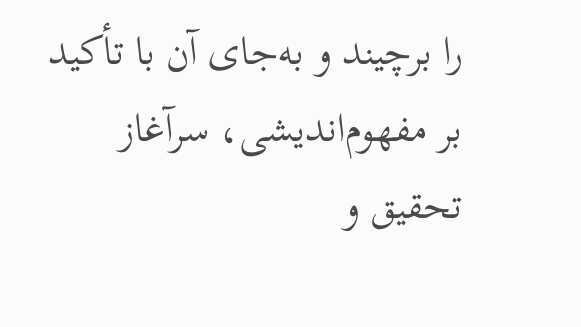را برچیند و به‌جای آن با تأکید بر مفهوم‌اندیشی، سرآغاز تحقیق و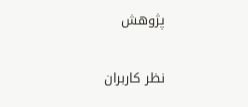پژوهش

نظر کاربران